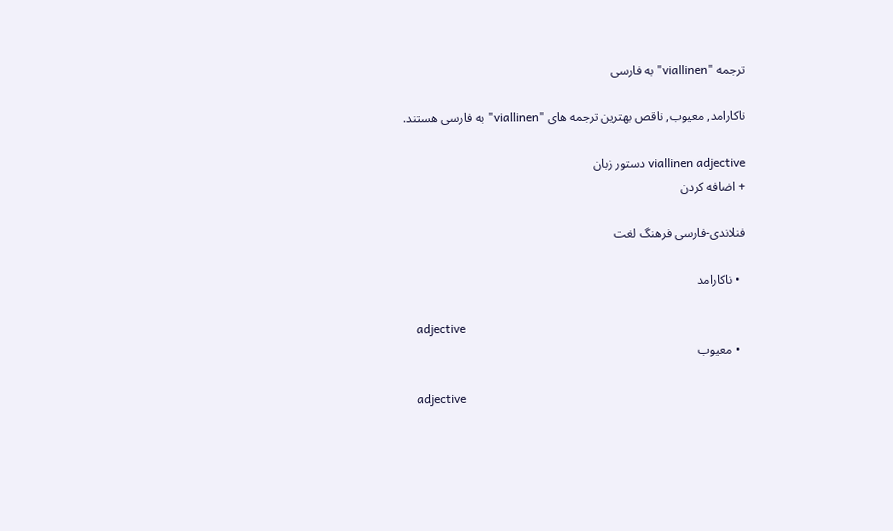ترجمه "viallinen" به فارسی

ناکارامد, معیوب, ناقص بهترین ترجمه های "viallinen" به فارسی هستند.

viallinen adjective دستور زبان
+ اضافه کردن

فنلاندی-فارسی فرهنگ لغت

  • ناکارامد

    adjective
  • معیوب

    adjective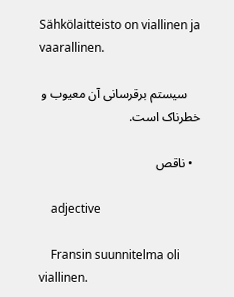Sähkölaitteisto on viallinen ja vaarallinen.

    سیستم برقرسانی آن معیوب و خطرناک است.

  • ناقص

    adjective

    Fransin suunnitelma oli viallinen.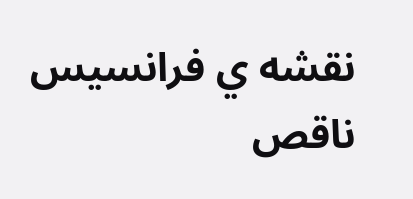نقشه ي فرانسيس ناقص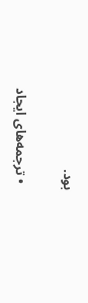بود.

  • ترجمه‌های ایجاد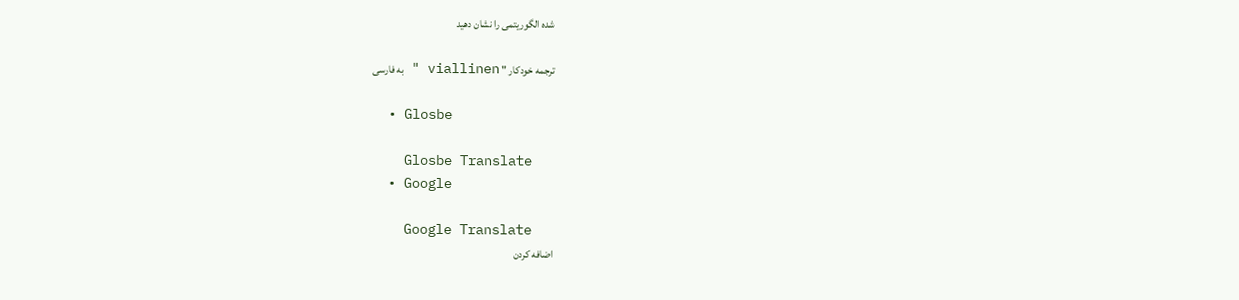شده الگوریتمی را نشان دهید

ترجمه خودکار " viallinen " به فارسی

  • Glosbe

    Glosbe Translate
  • Google

    Google Translate
اضافه کردن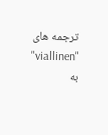ترجمه های "viallinen" به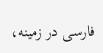فارسی در زمینه،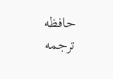حافظه ترجمه